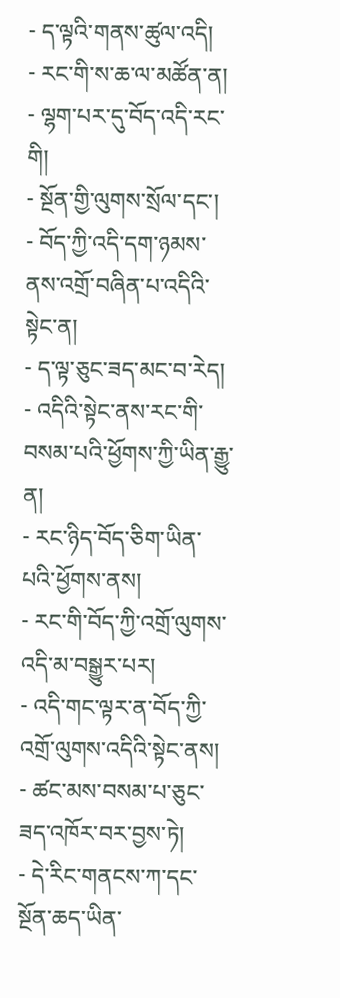- ད་ལྟའི་གནས་ཚུལ་འདི།
- རང་གི་ས་ཆ་ལ་མཚོན་ན།
- ལྷག་པར་དུ་བོད་འདི་རང་གི།
- སྔོན་གྱི་ལུགས་སྲོལ་དང་།
- བོད་ཀྱི་འདི་དག་ཉམས་ནས་འགྲོ་བཞིན་པ་འདིའི་སྟེང་ན།
- ད་ལྟ་ཅུང་ཟད་མང་བ་རེད།
- འདིའི་སྟེང་ནས་རང་གི་བསམ་པའི་ཕྱོགས་ཀྱི་ཡིན་རྒྱུ་ན།
- རང་ཉིད་བོད་ཅིག་ཡིན་པའི་ཕྱོགས་ནས།
- རང་གི་བོད་ཀྱི་འགྲོ་ལུགས་འདི་མ་བསྒྱུར་པར།
- འདི་གང་ལྟར་ན་བོད་ཀྱི་འགྲོ་ལུགས་འདིའི་སྟེང་ནས།
- ཚང་མས་བསམ་པ་ཅུང་ཟད་འཁོར་བར་བྱས་ཏེ།
- དེ་རིང་གནངས་ཀ་དང་སྔོན་ཆད་ཡིན་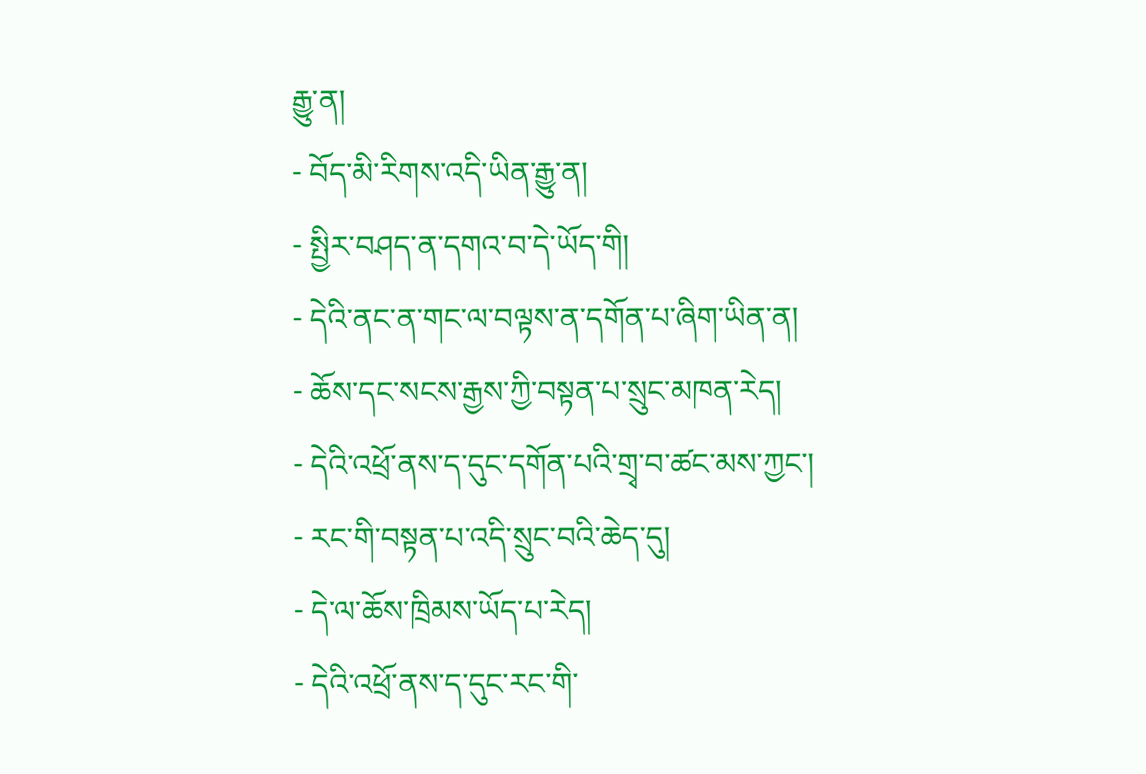རྒྱུ་ན།
- བོད་མི་རིགས་འདི་ཡིན་རྒྱུ་ན།
- སྤྱིར་བཤད་ན་དགའ་བ་དེ་ཡོད་གི།
- དེའི་ནང་ན་གང་ལ་བལྟས་ན་དགོན་པ་ཞིག་ཡིན་ན།
- ཆོས་དང་སངས་རྒྱས་ཀྱི་བསྟན་པ་སྲུང་མཁན་རེད།
- དེའི་འཕྲོ་ནས་ད་དུང་དགོན་པའི་གྲྭ་བ་ཚང་མས་ཀྱང་།
- རང་གི་བསྟན་པ་འདི་སྲུང་བའི་ཆེད་དུ།
- དེ་ལ་ཆོས་ཁྲིམས་ཡོད་པ་རེད།
- དེའི་འཕྲོ་ནས་ད་དུང་རང་གི་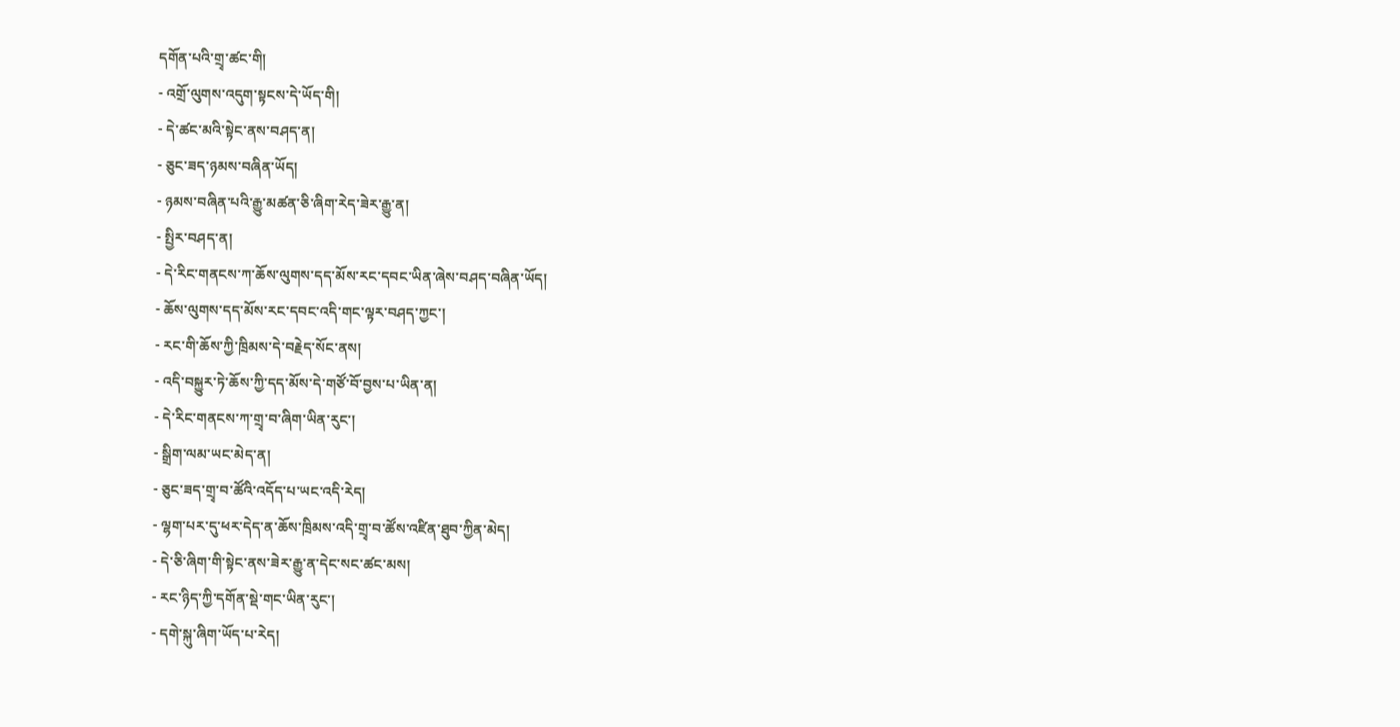དགོན་པའི་གྲྭ་ཚང་གི།
- འགྲོ་ལུགས་འདུག་སྟངས་དེ་ཡོད་གི།
- དེ་ཚང་མའི་སྟེང་ནས་བཤད་ན།
- ཅུང་ཟད་ཉམས་བཞིན་ཡོད།
- ཉམས་བཞིན་པའི་རྒྱུ་མཚན་ཅི་ཞིག་རེད་ཟེར་རྒྱུ་ན།
- སྤྱིར་བཤད་ན།
- དེ་རིང་གནངས་ཀ་ཆོས་ལུགས་དད་མོས་རང་དབང་ཡིན་ཞེས་བཤད་བཞིན་ཡོད།
- ཆོས་ལུགས་དད་མོས་རང་དབང་འདི་གང་ལྟར་བཤད་ཀྱང་།
- རང་གི་ཆོས་ཀྱི་ཁྲིམས་དེ་བརྗེད་སོང་ནས།
- འདི་བསྐྱུར་ཏེ་ཆོས་ཀྱི་དད་མོས་དེ་གཙོ་བོ་བྱས་པ་ཡིན་ན།
- དེ་རིང་གནངས་ཀ་གྲྭ་བ་ཞིག་ཡིན་རུང་།
- སྒྲིག་ལམ་ཡང་མེད་ན།
- ཅུང་ཟད་གྲྭ་བ་ཚོའི་འདོད་པ་ཡང་འདི་རེད།
- ལྷག་པར་དུ་ཕར་དེད་ན་ཆོས་ཁྲིམས་འདི་གྲྭ་བ་ཚོས་འཛིན་ཐུབ་ཀྱིན་མེད།
- དེ་ཅི་ཞིག་གི་སྟེང་ནས་ཟེར་རྒྱུ་ན་དེང་སང་ཚང་མས།
- རང་ཉིད་ཀྱི་དགོན་སྡེ་གང་ཡིན་རུང་།
- དགེ་སྐུ་ཞིག་ཡོད་པ་རེད།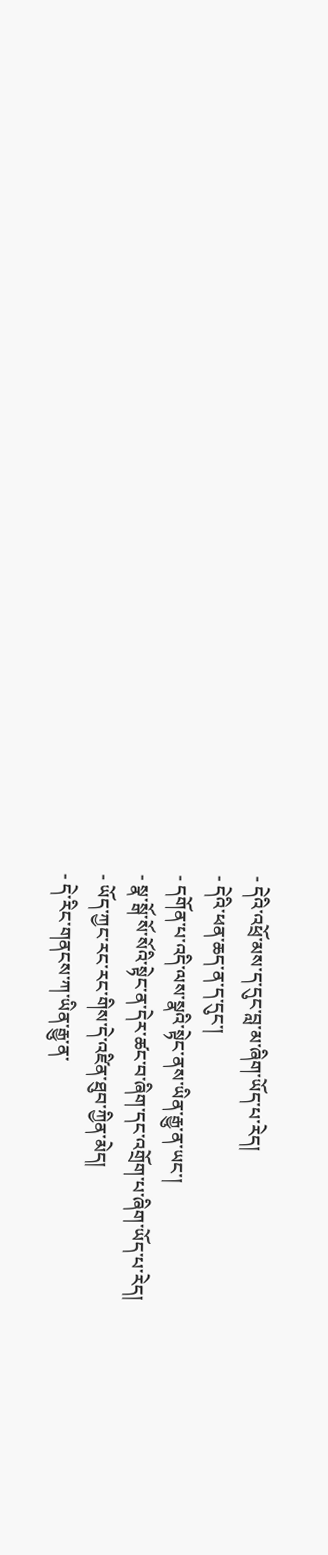- དེའི་འཕྲོ་མས་ད་དུང་བླ་མ་ཞིག་ཡོད་པ་རེད།
- དེའི་ཕན་ཆད་ན་ད་དུང་།
- དགོན་པ་འདི་ལས་སྣའི་སྟེང་ནས་ཡིན་རྒྱུ་ན་ཡང་།
- སྣ་སྒོ་སོ་སོའི་སྟེང་ན་དེར་ཚང་བ་ཞིག་དང་འགྲོག་པ་ཞིག་ཡོད་པ་རེད།
- ཡོད་ཀྱང་རང་རང་གིས་དེ་འཛིན་ཐུབ་ཀྱིན་མེད།
- དེ་རིང་གནངས་ཀ་ཡིན་རྒྱུ་ན་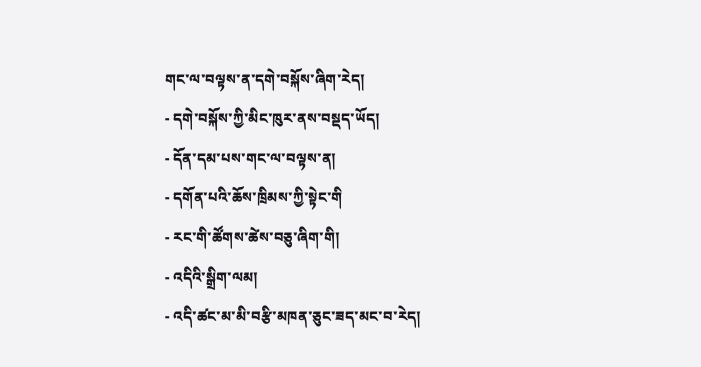གང་ལ་བལྟས་ན་དགེ་བསྐོས་ཞིག་རེད།
- དགེ་བསྐོས་ཀྱི་མིང་ཁུར་ནས་བསྡད་ཡོད།
- དོན་དམ་པས་གང་ལ་བལྟས་ན།
- དགོན་པའི་ཆོས་ཁྲིམས་ཀྱི་སྟེང་གི
- རང་གི་ཚོགས་ཚེས་བཅུ་ཞིག་གི།
- འདིའི་སྒྲིག་ལམ།
- འདི་ཚང་མ་མི་བརྩི་མཁན་ཅུང་ཟད་མང་བ་རེད།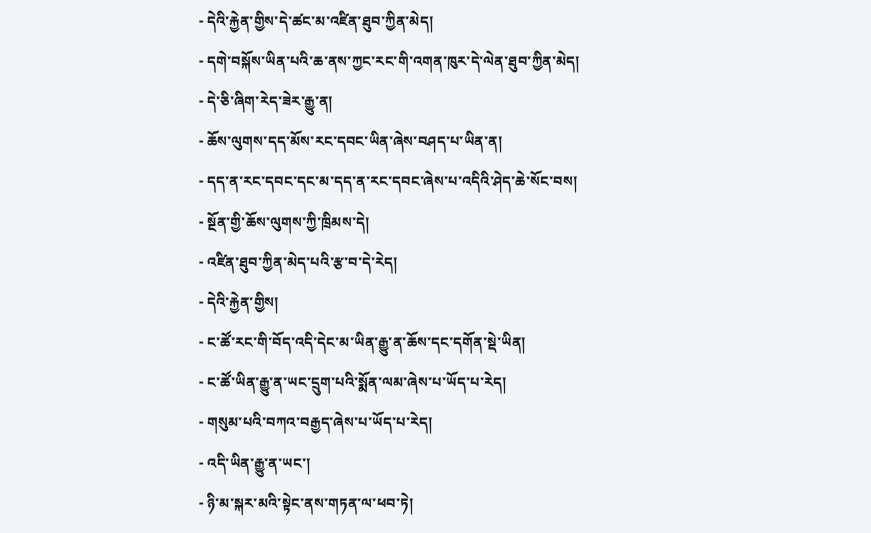- དེའི་རྐྱེན་གྱིས་དེ་ཚང་མ་འཛིན་ཐུབ་ཀྱིན་མེད།
- དགེ་བསྐོས་ཡིན་པའི་ཆ་ནས་ཀྱང་རང་གི་འགན་ཁུར་དེ་ལེན་ཐུབ་ཀྱིན་མེད།
- དེ་ཅི་ཞིག་རེད་ཟེར་རྒྱུ་ན།
- ཆོས་ལུགས་དད་མོས་རང་དབང་ཡིན་ཞེས་བཤད་པ་ཡིན་ན།
- དད་ན་རང་དབང་དང་མ་དད་ན་རང་དབང་ཞེས་པ་འདིའི་ཤེད་ཆེ་སོང་བས།
- སྔོན་གྱི་ཆོས་ལུགས་ཀྱི་ཁྲིམས་དེ།
- འཛིན་ཐུབ་ཀྱིན་མེད་པའི་རྩ་བ་དེ་རེད།
- དེའི་རྐྱེན་གྱིས།
- ང་ཚོ་རང་གི་བོད་འདི་དེང་མ་ཡིན་རྒྱུ་ན་ཆོས་དང་དགོན་སྡེ་ཡིན།
- ང་ཚོ་ཡིན་རྒྱུ་ན་ཡང་དྲུག་པའི་སྨོན་ལམ་ཞེས་པ་ཡོད་པ་རེད།
- གསུམ་པའི་བཀའ་བརྒྱད་ཞེས་པ་ཡོད་པ་རེད།
- འདི་ཡིན་རྒྱུ་ན་ཡང་།
- ཉི་མ་སྐར་མའི་སྟེང་ནས་གཏན་ལ་ཕབ་ཏེ།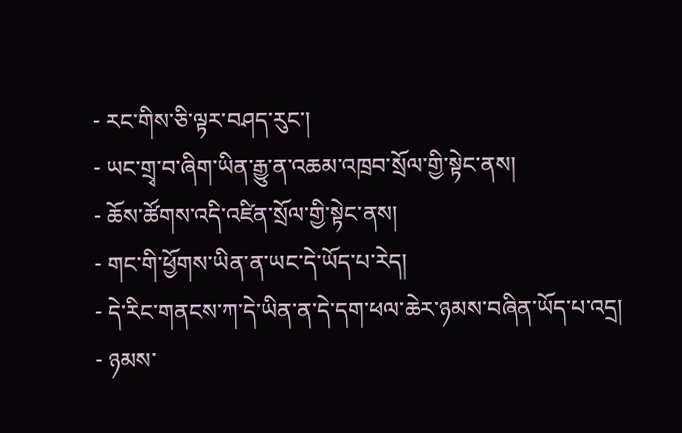- རང་གིས་ཅི་ལྟར་བཤད་རུང་།
- ཡང་གྲྭ་བ་ཞིག་ཡིན་རྒྱུ་ན་འཆམ་འཁྲབ་སྲོལ་གྱི་སྟེང་ནས།
- ཆོས་ཚོགས་འདི་འཛིན་སྲོལ་གྱི་སྟེང་ནས།
- གང་གི་ཕྱོགས་ཡིན་ན་ཡང་དེ་ཡོད་པ་རེད།
- དེ་རིང་གནངས་ཀ་དེ་ཡིན་ན་དེ་དག་ཕལ་ཆེར་ཉམས་བཞིན་ཡོད་པ་འདྲ།
- ཉམས་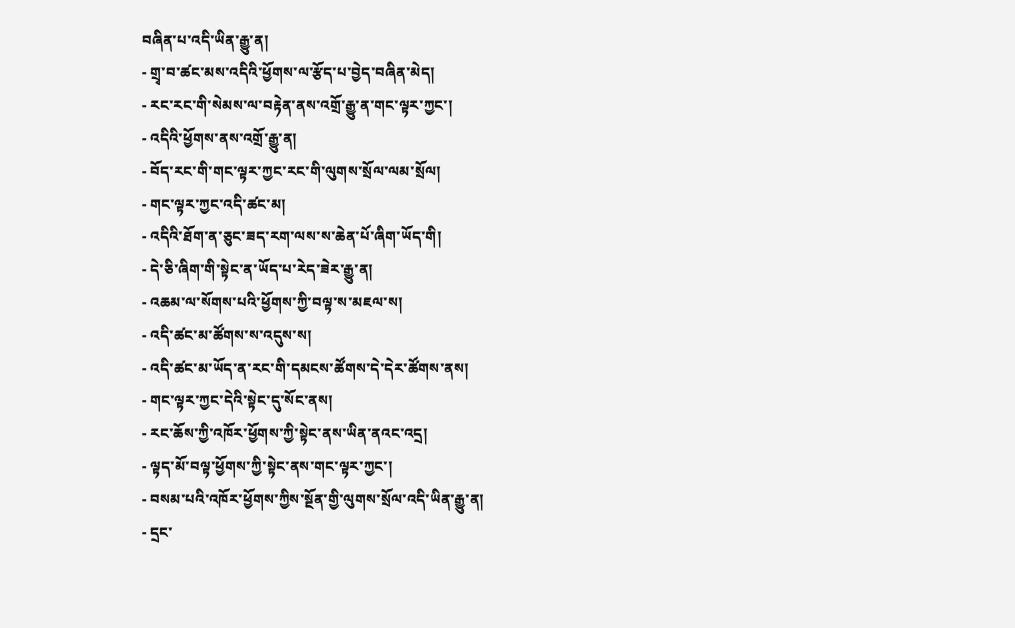བཞིན་པ་འདི་ཡིན་རྒྱུ་ན།
- གྲྭ་བ་ཚང་མས་འདིའི་ཕྱོགས་ལ་རྩོད་པ་བྱེད་བཞིན་མེད།
- རང་རང་གི་སེམས་ལ་བརྟེན་ནས་འགྲོ་རྒྱུ་ན་གང་ལྟར་ཀྱང་།
- འདིའི་ཕྱོགས་ནས་འགྲོ་རྒྱུ་ན།
- བོད་རང་གི་གང་ལྟར་ཀྱང་རང་གི་ལུགས་སྲོལ་ལམ་སྲོལ།
- གང་ལྟར་ཀྱང་འདི་ཚང་མ།
- འདིའི་ཐོག་ན་ཅུང་ཟད་རག་ལས་ས་ཆེན་པོ་ཞིག་ཡོད་གི།
- དེ་ཅི་ཞིག་གི་སྟེང་ན་ཡོད་པ་རེད་ཟེར་རྒྱུ་ན།
- འཆམ་ལ་སོགས་པའི་ཕྱོགས་ཀྱི་བལྟ་ས་མཇལ་ས།
- འདི་ཚང་མ་ཚོགས་ས་འདུས་ས།
- འདི་ཚང་མ་ཡོད་ན་རང་གི་དམངས་ཚོགས་དེ་དེར་ཚོགས་ནས།
- གང་ལྟར་ཀྱང་དེའི་སྟེང་དུ་སོང་ནས།
- རང་ཆོས་ཀྱི་འཁོར་ཕྱོགས་ཀྱི་སྟེང་ནས་ཡིན་ནའང་འདྲ།
- ལྟད་མོ་བལྟ་ཕྱོགས་ཀྱི་སྟེང་ནས་གང་ལྟར་ཀྱང་།
- བསམ་པའི་འཁོར་ཕྱོགས་ཀྱིས་སྔོན་གྱི་ལུགས་སྲོལ་འདི་ཡིན་རྒྱུ་ན།
- དྲང་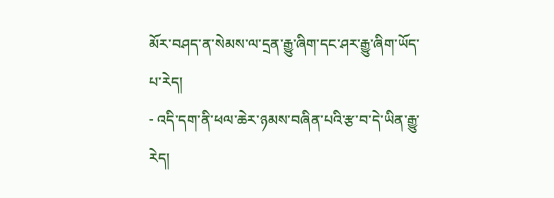མོར་བཤད་ན་སེམས་ལ་དྲན་རྒྱུ་ཞིག་དང་ཤར་རྒྱུ་ཞིག་ཡོད་པ་རེད།
- འདི་དག་ནི་ཕལ་ཆེར་ཉམས་བཞིན་པའི་རྩ་བ་དེ་ཡིན་རྒྱུ་རེད།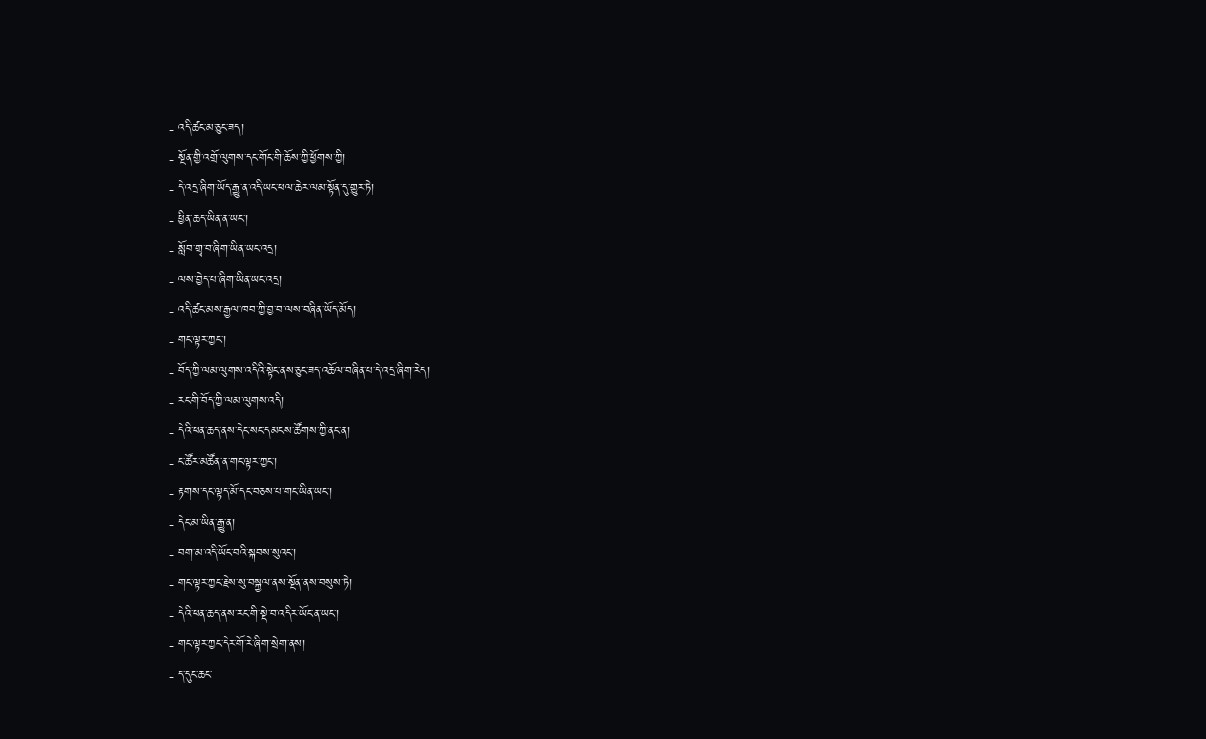- འདི་ཚང་མ་ཅུང་ཟད།
- སྔོན་གྱི་འགྲོ་ལུགས་དང་གོང་གི་ཆོས་ཀྱི་ཕྱོགས་ཀྱི།
- དེ་འདྲ་ཞིག་ཡོད་རྒྱུ་ན་འདི་ཡང་ཕལ་ཆེར་ལམ་སྟོན་དུ་གྱུར་ཏེ།
- ཕྱིན་ཆད་ཡིན་ན་ཡང་།
- སློབ་གྲྭ་བ་ཞིག་ཡིན་ཡང་འདྲ།
- ལས་བྱེད་པ་ཞིག་ཡིན་ཡང་འདྲ།
- འདི་ཚང་མས་རྒྱལ་ཁབ་ཀྱི་བྱ་བ་ལས་བཞིན་ཡོད་མོད།
- གང་ལྟར་ཀྱང་།
- བོད་ཀྱི་ལམ་ལུགས་འདིའི་སྟེང་ནས་ཅུང་ཟད་འཆོལ་བཞིན་པ་དེ་འདྲ་ཞིག་རེད།
- རང་གི་བོད་ཀྱི་ལམ་ལུགས་འདི།
- དེའི་ཕན་ཆད་ནས་དེང་སང་དམངས་ཚོགས་ཀྱི་ནང་ན།
- ང་ཚོར་མཚོན་ན་གང་ལྟར་ཀྱང་།
- རྟགས་དང་ལྟད་མོ་དང་བཅས་པ་གང་ཡིན་ཡང་།
- དེང་མ་ཡིན་རྒྱུ་ན།
- བག་མ་འདི་ཡོང་བའི་སྐབས་སུའང་།
- གང་ལྟར་ཀྱང་རྗེས་སུ་བསྐྱལ་ནས་སྔོན་ནས་བསུས་ཏེ།
- དེའི་ཕན་ཆད་ནས་རང་གི་སྡེ་བ་འདིར་ཡོང་ན་ཡང་།
- གང་ལྟར་ཀྱང་དེར་གོ་རེ་ཞིག་སྲེག་ནས།
- ད་དུང་ཆང་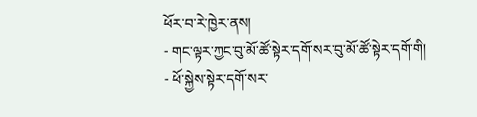ཕོར་བ་རེ་ཁྱེར་ནས།
- གང་ལྟར་ཀྱང་བུ་མོ་ཚོ་སྟེར་དགོ་སར་བུ་མོ་ཚོ་སྟེར་དགོ་གི།
- ཕོ་སྐྱེས་སྟེར་དགོ་སར་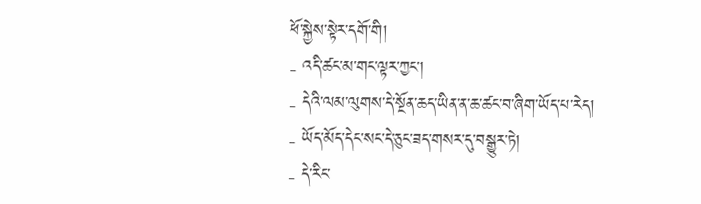ཕོ་སྐྱེས་སྟེར་དགོ་གི།
- འདི་ཚང་མ་གང་ལྟར་ཀྱང་།
- དེའི་ལམ་ལུགས་དེ་སྔོན་ཆད་ཡིན་ན་ཆ་ཚང་བ་ཞིག་ཡོད་པ་རེད།
- ཡོད་མོད་དེང་སང་དེ་ཅུང་ཟད་གསར་དུ་བསྒྱུར་ཏེ།
- དེ་རིང་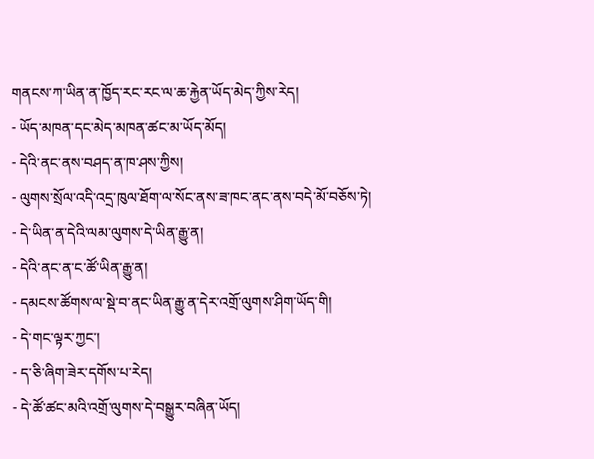གནངས་ཀ་ཡིན་ན་ཁྱོད་རང་རང་ལ་ཆ་རྐྱེན་ཡོད་མེད་ཀྱིས་རེད།
- ཡོད་མཁན་དང་མེད་མཁན་ཚང་མ་ཡོད་མོད།
- དེའི་ནང་ནས་བཤད་ན་ཁ་ཤས་ཀྱིས།
- ལུགས་སྲོལ་འདི་འདྲ་ཁུལ་ཐོག་ལ་སོང་ནས་ཟ་ཁང་ནང་ནས་བདེ་མོ་བཅོས་ཏེ།
- དེ་ཡིན་ན་དེའི་ལམ་ལུགས་དེ་ཡིན་རྒྱུ་ན།
- དེའི་ནང་ན་ང་ཚོ་ཡིན་རྒྱུ་ན།
- དམངས་ཚོགས་ལ་སྡེ་བ་ནང་ཡིན་རྒྱུ་ན་དེར་འགྲོ་ལུགས་ཤིག་ཡོད་གི།
- དེ་གང་ལྟར་ཀྱང་།
- ད་ཅི་ཞིག་ཟེར་དགོས་པ་རེད།
- དེ་ཚོ་ཚང་མའི་འགྲོ་ལུགས་དེ་བསྒྱུར་བཞིན་ཡོད།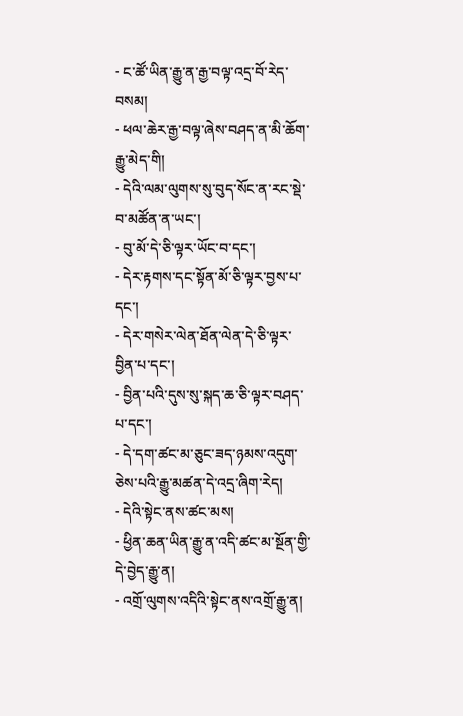- ང་ཚོ་ཡིན་རྒྱུ་ན་རྒྱ་བལྟ་འདྲ་བོ་རེད་བསམ།
- ཕལ་ཆེར་རྒྱ་བལྟ་ཞེས་བཤད་ན་མི་ཆོག་རྒྱུ་མེད་གི།
- དེའི་ལམ་ལུགས་སུ་བུད་སོང་ན་རང་སྡེ་བ་མཚོན་ན་ཡང་།
- བུ་མོ་དེ་ཅི་ལྟར་ཡོང་བ་དང་།
- དེར་རྟགས་དང་སྟོན་མོ་ཅི་ལྟར་བྱས་པ་དང་།
- དེར་གསེར་ལེན་ཐོན་ལེན་དེ་ཅི་ལྟར་བྱིན་པ་དང་།
- བྱིན་པའི་དུས་སུ་སྐད་ཆ་ཅི་ལྟར་བཤད་པ་དང་།
- དེ་དག་ཚང་མ་ཅུང་ཟད་ཉམས་འདུག་ཅེས་པའི་རྒྱུ་མཚན་དེ་འདྲ་ཞིག་རེད།
- དེའི་སྟེང་ནས་ཚང་མས།
- ཕྱིན་ཆན་ཡིན་རྒྱུ་ན་འདི་ཚང་མ་སྔོན་གྱི་དེ་བྱེད་རྒྱུ་ན།
- འགྲོ་ལུགས་འདིའི་སྟེང་ནས་འགྲོ་རྒྱུ་ན།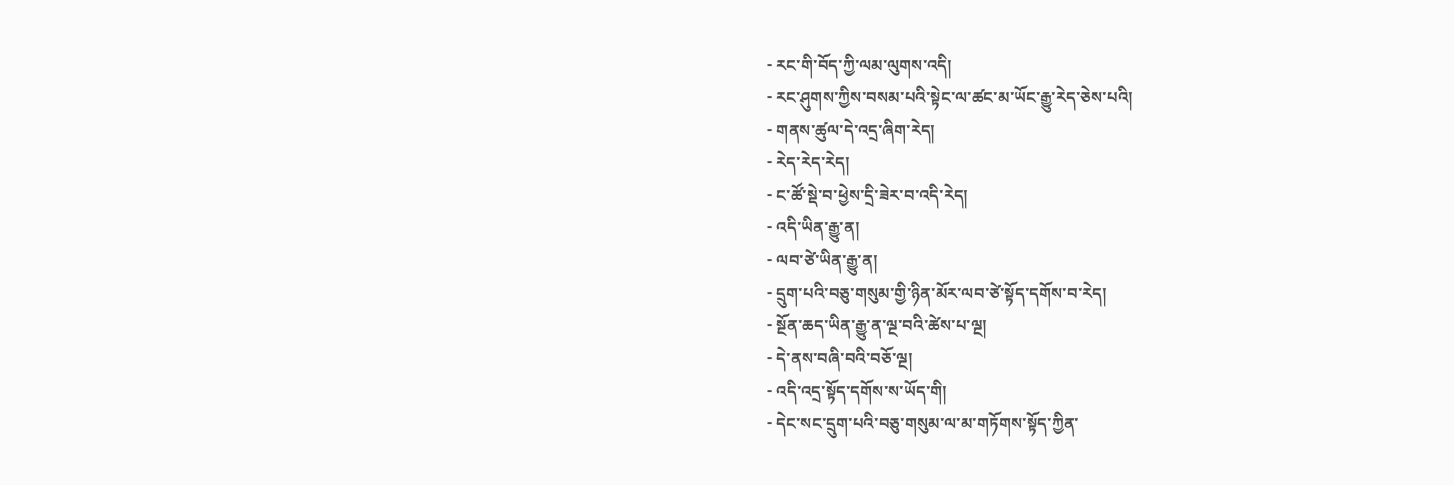- རང་གི་བོད་ཀྱི་ལམ་ལུགས་འདི།
- རང་ཤུགས་ཀྱིས་བསམ་པའི་སྟེང་ལ་ཚང་མ་ཡོང་རྒྱུ་རེད་ཅེས་པའི།
- གནས་ཚུལ་དེ་འདྲ་ཞིག་རེད།
- རེད་རེད་རེད།
- ང་ཚོ་སྡེ་བ་ཕྱེས་དྲི་ཟེར་བ་འདི་རེད།
- འདི་ཡིན་རྒྱུ་ན།
- ལབ་ཙེ་ཡིན་རྒྱུ་ན།
- དྲུག་པའི་བཅུ་གསུམ་གྱི་ཉིན་མོར་ལབ་ཙེ་སྟོད་དགོས་བ་རེད།
- སྔོན་ཆད་ཡིན་རྒྱུ་ན་ལྔ་བའི་ཚེས་པ་ལྔ།
- དེ་ནས་བཞི་བའི་བཅོ་ལྔ།
- འདི་འདྲ་སྟོད་དགོས་ས་ཡོད་གི།
- དེང་སང་དྲུག་པའི་བཅུ་གསུམ་ལ་མ་གཏོགས་སྟོད་ཀྱིན་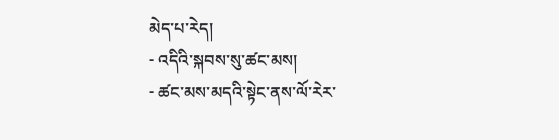མེད་པ་རེད།
- འདིའི་སྐབས་སུ་ཚང་མས།
- ཚང་མས་མདའི་སྟེང་ནས་ལོ་རེར་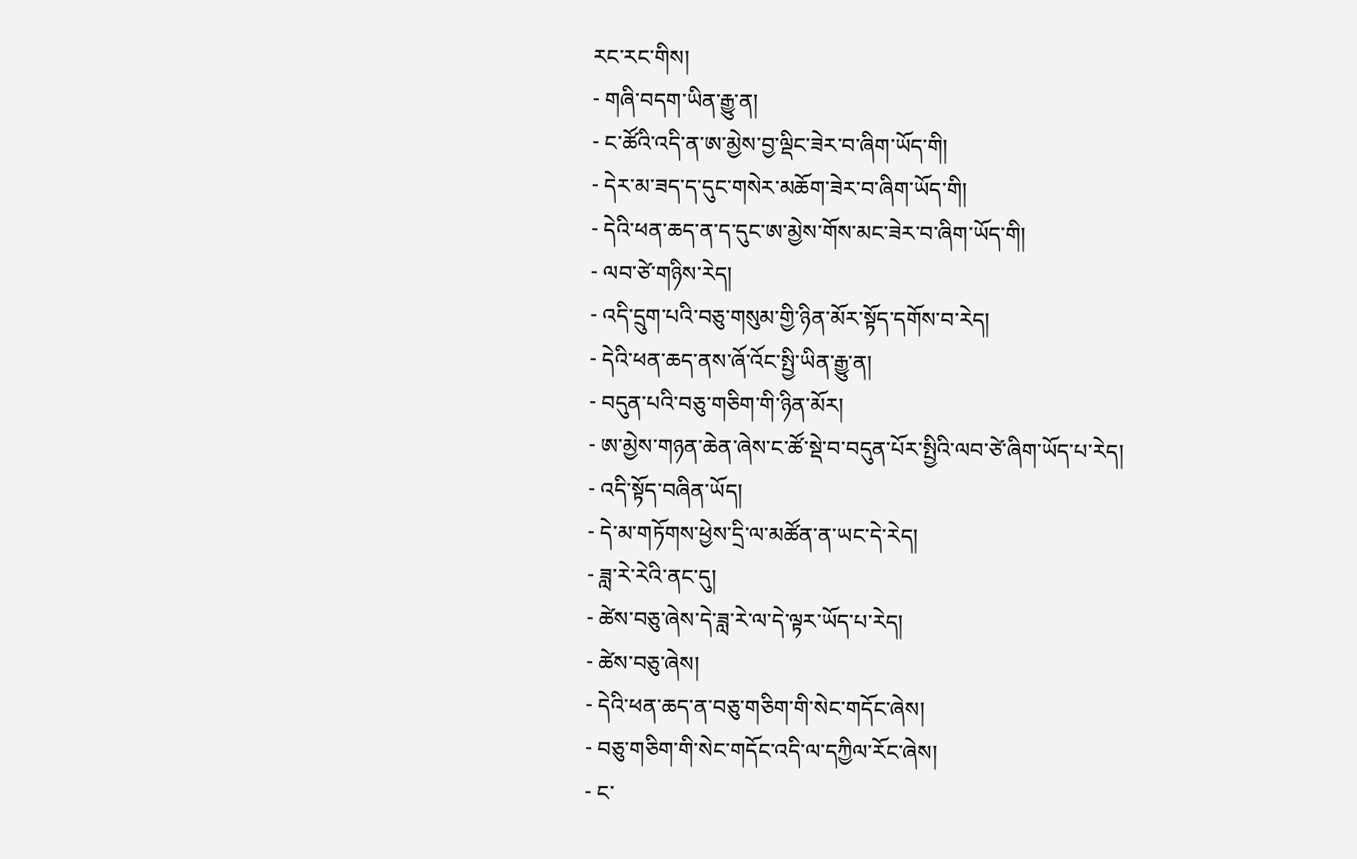རང་རང་གིས།
- གཞི་བདག་ཡིན་རྒྱུ་ན།
- ང་ཚོའི་འདི་ན་ཨ་མྱེས་བྱ་ལྡིང་ཟེར་བ་ཞིག་ཡོད་གི།
- དེར་མ་ཟད་ད་དུང་གསེར་མཆོག་ཟེར་བ་ཞིག་ཡོད་གི།
- དེའི་ཕན་ཆད་ན་ད་དུང་ཨ་མྱེས་གོས་མང་ཟེར་བ་ཞིག་ཡོད་གི།
- ལབ་ཙེ་གཉིས་རེད།
- འདི་དྲུག་པའི་བཅུ་གསུམ་གྱི་ཉིན་མོར་སྟོད་དགོས་བ་རེད།
- དེའི་ཕན་ཆད་ནས་ཞོ་འོང་སྤྱི་ཡིན་རྒྱུ་ན།
- བདུན་པའི་བཅུ་གཅིག་གི་ཉིན་མོར།
- ཨ་མྱེས་གཉན་ཆེན་ཞེས་ང་ཚོ་སྡེ་བ་བདུན་པོར་སྤྱིའི་ལབ་ཙེ་ཞིག་ཡོད་པ་རེད།
- འདི་སྟོད་བཞིན་ཡོད།
- དེ་མ་གཏོགས་ཕྱེས་དྲི་ལ་མཚོན་ན་ཡང་དེ་རེད།
- ཟླ་རེ་རེའི་ནང་དུ།
- ཚེས་བཅུ་ཞེས་དེ་ཟླ་རེ་ལ་དེ་ལྟར་ཡོད་པ་རེད།
- ཚེས་བཅུ་ཞེས།
- དེའི་ཕན་ཆད་ན་བཅུ་གཅིག་གི་སེང་གདོང་ཞེས།
- བཅུ་གཅིག་གི་སེང་གདོང་འདི་ལ་དཀྱིལ་རོང་ཞེས།
- ང་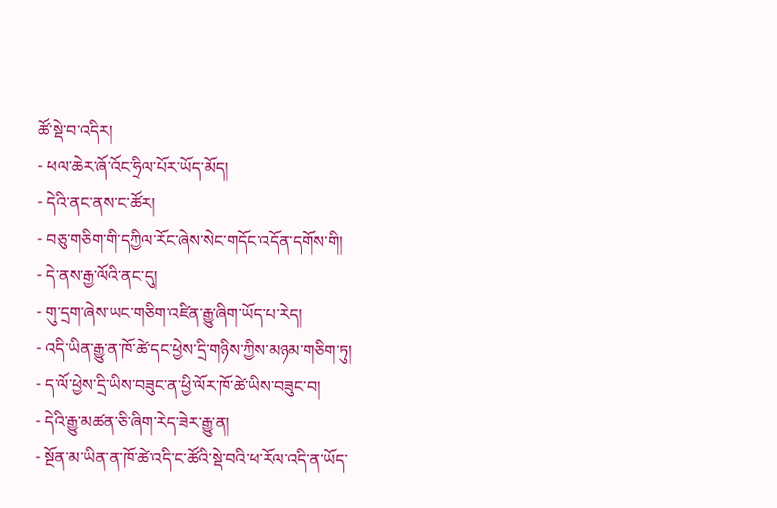ཚོ་སྡེ་བ་འདིར།
- ཕལ་ཆེར་ཞོ་འོང་ཧྲིལ་པོར་ཡོད་མོད།
- དེའི་ནང་ནས་ང་ཚོར།
- བཅུ་གཅིག་གི་དཀྱིལ་རོང་ཞེས་སེང་གདོང་འདོན་དགོས་གི།
- དེ་ནས་རྒྱ་ལོའི་ནང་དུ།
- གུ་དྲག་ཞེས་ཡང་གཅིག་འཛིན་རྒྱུ་ཞིག་ཡོད་པ་རེད།
- འདི་ཡིན་རྒྱུ་ན་ཁོ་ཚེ་དང་ཕྱེས་དྲི་གཉིས་ཀྱིས་མཉམ་གཅིག་ཏུ།
- ད་ལོ་ཕྱེས་དྲི་ཡིས་བཟུང་ན་ཕྱི་ལོར་ཁོ་ཚེ་ཡིས་བཟུང་བ།
- དེའི་རྒྱུ་མཚན་ཅི་ཞིག་རེད་ཟེར་རྒྱུ་ན།
- སྔོན་མ་ཡིན་ན་ཁོ་ཚེ་འདི་ང་ཚོའི་སྡེ་བའི་ཕ་རོལ་འདི་ན་ཡོད་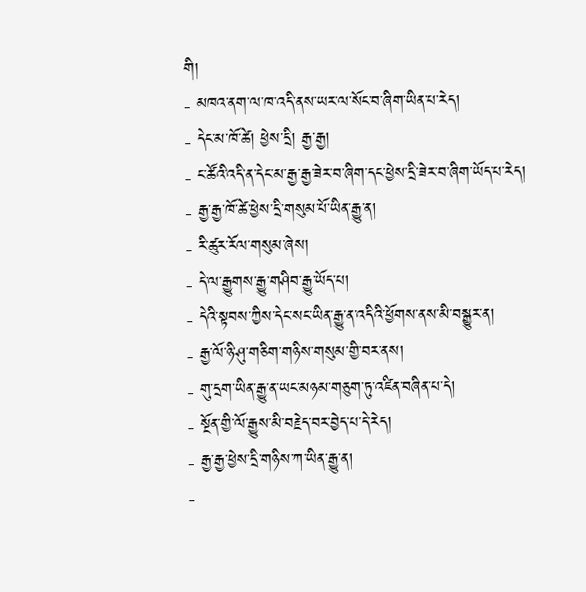གི།
- མཁའ་ནག་ལ་ཁ་འདི་ནས་ཡར་ལ་སོང་བ་ཞིག་ཡིན་པ་རེད།
- དེང་མ་ཁོ་ཚེ། ཕྱེས་དྲི། རྒྱ་རྒྱ།
- ང་ཚོའི་འདི་ན་དེང་མ་རྒྱ་རྒྱ་ཟེར་བ་ཞིག་དང་ཕྱེས་དྲི་ཟེར་བ་ཞིག་ཡོད་པ་རེད།
- རྒྱ་རྒྱ་ཁོ་ཚེ་ཕྱེས་དྲི་གསུམ་པོ་ཡིན་རྒྱུ་ན།
- རི་ཚུར་རོལ་གསུམ་ཞེས།
- དེ་ལ་རྒྱུགས་རྒྱུ་གཤིབ་རྒྱུ་ཡོད་པ།
- དེའི་སྟབས་ཀྱིས་དེང་སང་ཡིན་རྒྱུ་ན་འདིའི་ཕྱོགས་ནས་མི་བསྒྱུར་ན།
- རྒྱ་ལོ་ཉི་ཤུ་གཅིག་གཉིས་གསུམ་གྱི་བར་ནས།
- གུ་དྲག་ཡིན་རྒྱུ་ན་ཡང་མཉམ་གཅུག་ཏུ་འཛིན་བཞིན་པ་དེ།
- སྔོན་གྱི་ལོ་རྒྱུས་མི་བརྗེད་བར་བྱེད་པ་དེ་རེད།
- རྒྱ་རྒྱ་ཕྱེས་དྲི་གཉིས་ཀ་ཡིན་རྒྱུ་ན།
-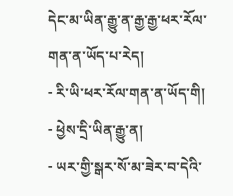དེང་མ་ཡིན་རྒྱུ་ན་རྒྱ་རྒྱ་ཕར་རོལ་གན་ན་ཡོད་པ་རེད།
- རི་ཡི་ཕར་རོལ་གན་ན་ཡོད་གི།
- ཕྱེས་དྲི་ཡིན་རྒྱུ་ན།
- ཡར་གྱི་སྒར་སོ་མ་ཟེར་བ་དེའི་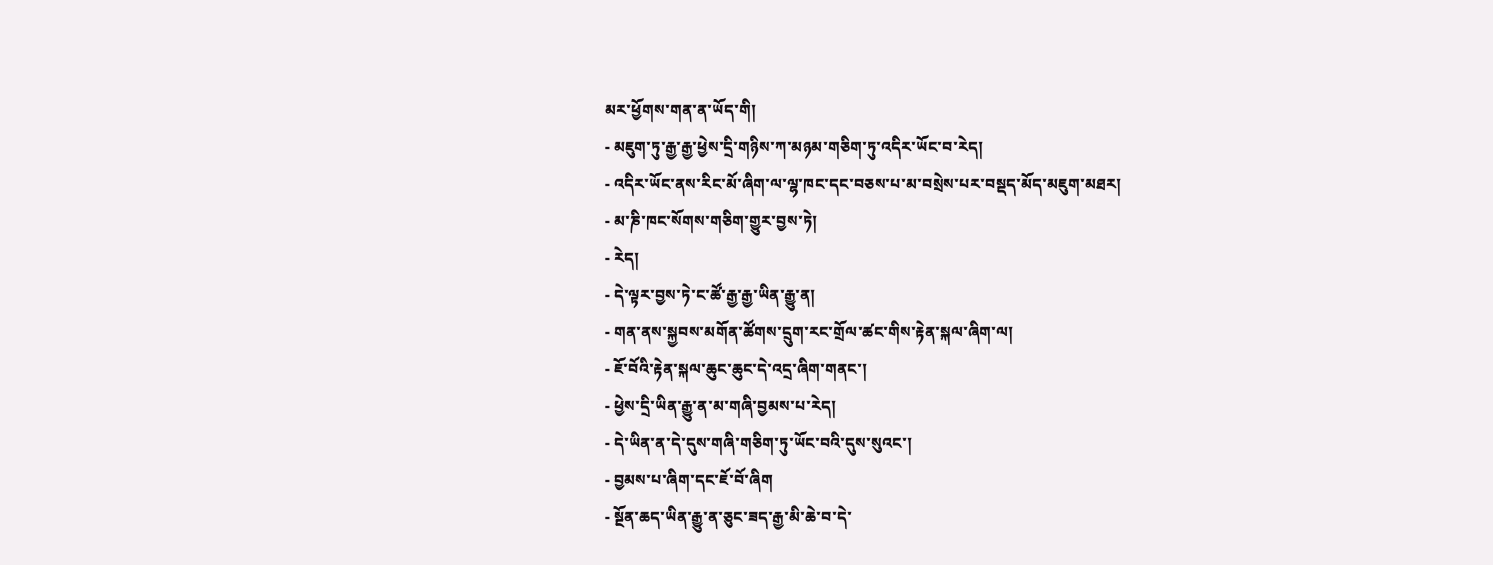མར་ཕྱོགས་གན་ན་ཡོད་གི།
- མཇུག་ཏུ་རྒྱ་རྒྱ་ཕྱེས་དྲི་གཉིས་ཀ་མཉམ་གཅིག་ཏུ་འདིར་ཡོང་བ་རེད།
- འདིར་ཡོང་ནས་རིང་མོ་ཞིག་ལ་ལྷ་ཁང་དང་བཅས་པ་མ་བསྲེས་པར་བསྡད་མོད་མཇུག་མཐར།
- མ་ཎི་ཁང་སོགས་གཅིག་གྱུར་བྱས་ཏེ།
- རེད།
- དེ་ལྟར་བྱས་ཏེ་ང་ཚོ་རྒྱ་རྒྱ་ཡིན་རྒྱུ་ན།
- གན་ནས་སྐྱབས་མགོན་ཚོགས་དྲུག་རང་གྲོལ་ཚང་གིས་རྟེན་སྐལ་ཞིག་ལ།
- ཇོ་བོའི་རྟེན་སྐལ་ཆུང་ཆུང་དེ་འདྲ་ཞིག་གནང་།
- ཕྱེས་དྲི་ཡིན་རྒྱུ་ན་མ་གཞི་བྱམས་པ་རེད།
- དེ་ཡིན་ན་དེ་དུས་གཞི་གཅིག་ཏུ་ཡོང་བའི་དུས་སུའང་།
- བྱམས་པ་ཞིག་དང་ཇོ་བོ་ཞིག
- སྔོན་ཆད་ཡིན་རྒྱུ་ན་ཅུང་ཟད་རྒྱ་མི་ཆེ་བ་དེ་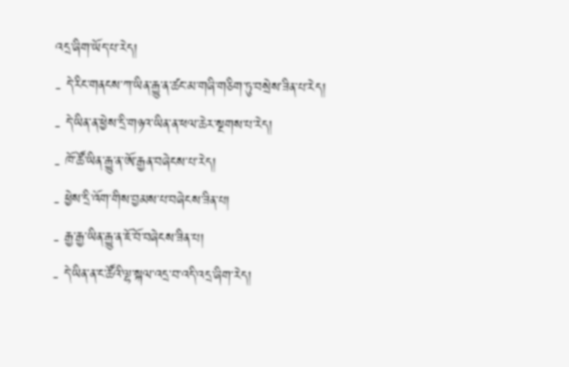འདྲ་ཞིག་ཡོད་པ་རེད།
- དེ་རིང་གནངས་ཀ་ཡིན་རྒྱུ་ན་ཚང་མ་གཞི་གཅིག་ཏུ་བསྲེས་ཟིན་པ་རེད།
- དེ་ཡིན་ན་ཕྱེས་དྲི་གཉའ་ཡིན་ན་ཕལ་ཆེར་སྔགས་པ་རེད།
- ཁོ་ཚོ་ཡིན་རྒྱུ་ན་ཨོ་རྒྱན་བཞེངས་པ་རེད།
- ཕྱེས་དྲི་འོག་གིས་བྱམས་པ་བཞེངས་ཟིན་པ།
- རྒྱ་རྒྱ་ཡིན་རྒྱུ་ན་ཇོ་བོ་བཞེངས་ཟིན་པ།
- དེ་ཡིན་ན་ང་ཚོའི་ལྷ་སྐལ་འདྲ་བ་འདི་འདྲ་ཞིག་རེད།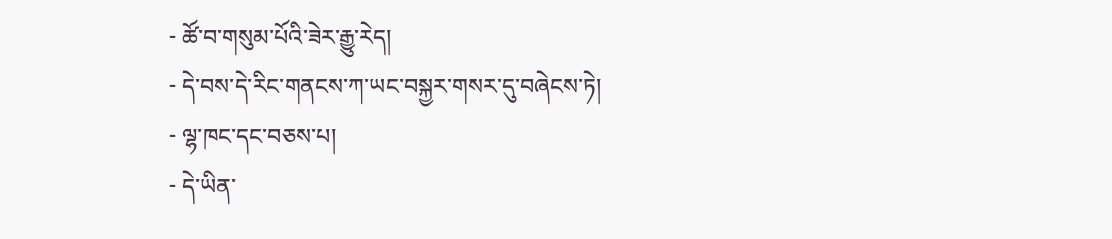- ཚོ་བ་གསུམ་པོའི་ཟེར་རྒྱུ་རེད།
- དེ་བས་དེ་རིང་གནངས་ཀ་ཡང་བསྐྱར་གསར་དུ་བཞེངས་ཏེ།
- ལྷ་ཁང་དང་བཅས་པ།
- དེ་ཡིན་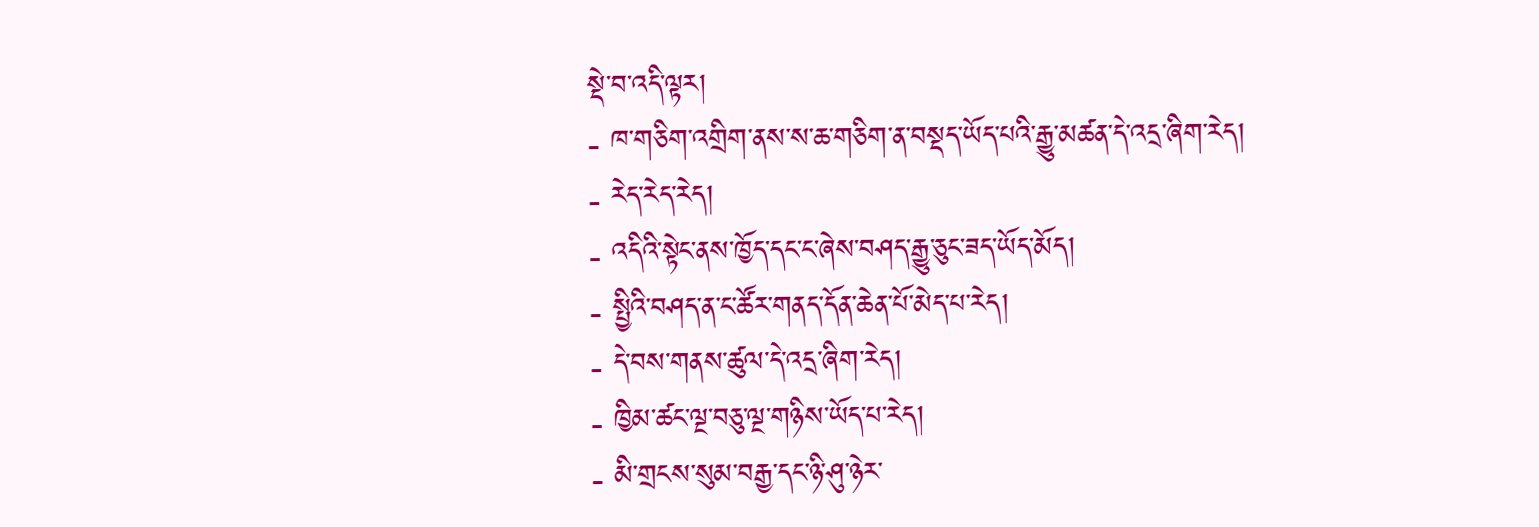སྡེ་བ་འདི་ལྟར།
- ཁ་གཅིག་འགྲིག་ནས་ས་ཆ་གཅིག་ན་བསྡད་ཡོད་པའི་རྒྱུ་མཚན་དེ་འདྲ་ཞིག་རེད།
- རེད་རེད་རེད།
- འདིའི་སྟེང་ནས་ཁྱོད་དང་ང་ཞེས་བཤད་རྒྱུ་ཅུང་ཟད་ཡོད་མོད།
- སྤྱིའི་བཤད་ན་ང་ཚོར་གནད་དོན་ཆེན་པོ་མེད་པ་རེད།
- དེ་བས་གནས་ཚུལ་དེ་འདྲ་ཞིག་རེད།
- ཁྱིམ་ཚང་ལྔ་བཅུ་ལྔ་གཉིས་ཡོད་པ་རེད།
- མི་གྲངས་སུམ་བརྒྱ་དང་ཉི་ཤུ་ཉེར་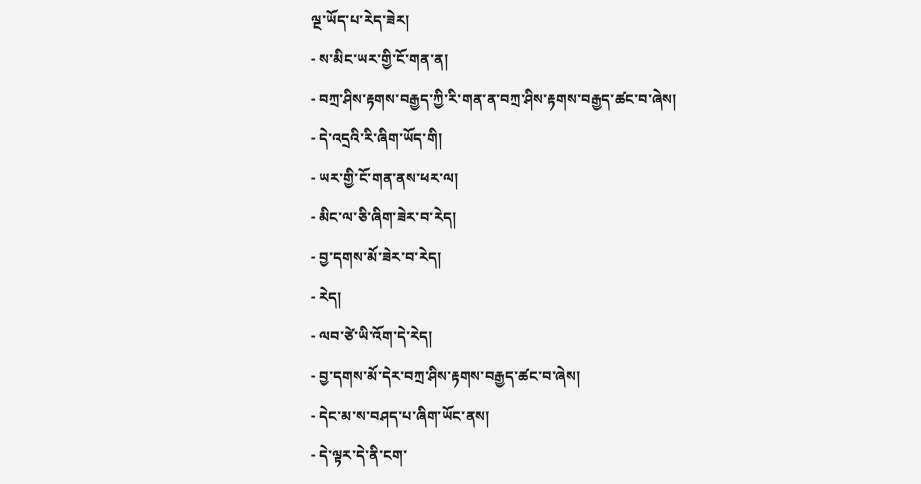ལྔ་ཡོད་པ་རེད་ཟེར།
- ས་མིང་ཡར་གྱི་ངོ་གན་ན།
- བཀྲ་ཤིས་རྟགས་བརྒྱད་ཀྱི་རི་གན་ན་བཀྲ་ཤིས་རྟགས་བརྒྱད་ཚང་བ་ཞེས།
- དེ་འདྲའི་རི་ཞིག་ཡོད་གི།
- ཡར་གྱི་ངོ་གན་ནས་ཕར་ལ།
- མིང་ལ་ཅི་ཞིག་ཟེར་བ་རེད།
- བྱ་དགས་མོ་ཟེར་བ་རེད།
- རེད།
- ལབ་ཙེ་ཡི་འོག་དེ་རེད།
- བྱ་དགས་མོ་དེར་བཀྲ་ཤིས་རྟགས་བརྒྱད་ཚང་བ་ཞེས།
- དེང་མ་ས་བཤད་པ་ཞིག་ཡོང་ནས།
- དེ་ལྟར་དེ་ནི་ངག་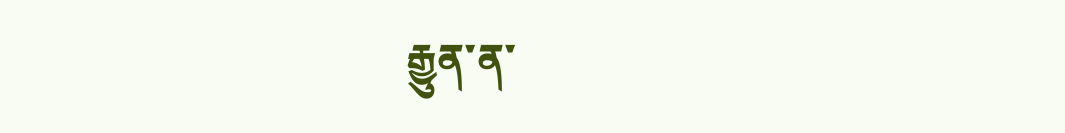རྒྱུན་ན་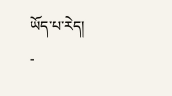ཡོད་པ་རེད།
-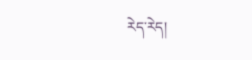རེད་རེད།